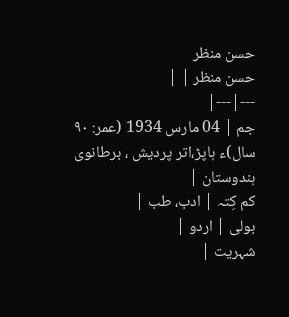حسن منظر
حسن منظر | |
---|---|
جم | 04 مارس 1934 (عمر: ۹۰ سال)ء ہاپڑ،اتر پردیش ، برطانوی ہندوستان |
کم کِتہ | ادب، طب |
بولی | اردو |
شہریت |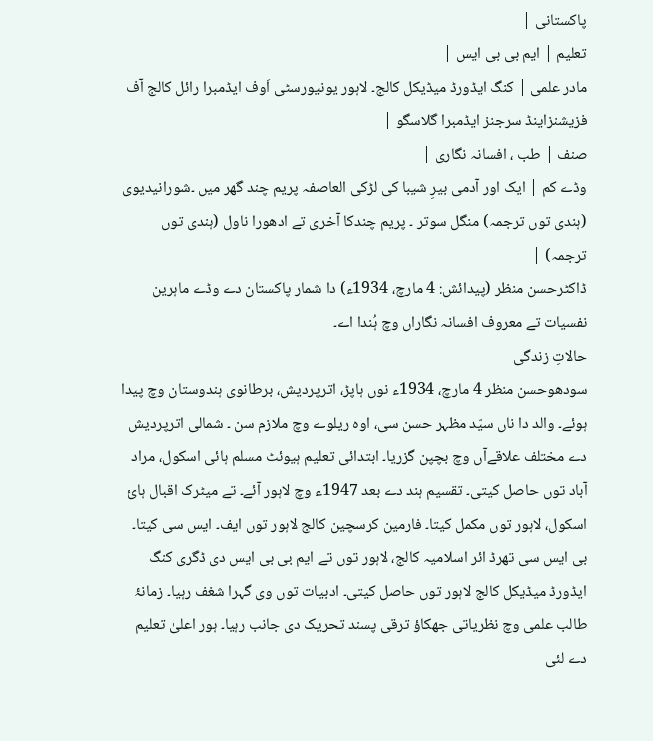پاکستانی |
تعلیم | ایم بی بی ایس |
مادر علمی | کنگ ایڈورڈ میڈیکل کالج۔ لاہور یونیورسٹی اَوف ایڈمبرا رائل کالج آف فزیشنزاینڈ سرجنز ایڈمبرا گلاسگو |
صنف | طب ، افسانہ نگاری |
وڈے کم | ایک اور آدمی بیرِ شیبا کی لڑکی العاصفہ پریم چند گھر میں ۔شورانیدیوی (ہندی توں ترجمہ) منگل سوتر ۔ پریم چندکا آخری تے ادھورا ناول (ہندی توں ترجمہ) |
ڈاکٹرحسن منظر (پیدائش: 4 مارچ، 1934ء) دا شمار پاکستان دے وڈے ماہرین نفسیات تے معروف افسانہ نگاراں وچ ہُندا اے۔
حالاتِ زندگی
سودھوحسن منظر 4 مارچ، 1934ء نوں ہاپڑ، اترپردیش، برطانوی ہندوستان وچ پیدا ہوئے۔ والد دا ناں سیّد مظہر حسن سی، اوہ ریلوے وچ ملازم سن ۔ شمالی اترپردیش دے مختلف علاقےآں وچ بچپن گزریا۔ ابتدائی تعلیم ہیوئٹ مسلم ہائی اسکول، مراد آباد توں حاصل کيتی۔ تقسیم ہند دے بعد 1947ء وچ لاہور آئے۔ تے میٹرک اقبال ہائ اسکول، لاہور توں مکمل کيتا۔ فارمین کرسچین کالج لاہور توں ایف۔ ایس سی کيتا۔ بی ایس سی تھرڈ ائر اسلامیہ کالج، لاہور توں تے ایم بی بی ایس دی ڈگری کنگ ایڈورڈ میڈیکل کالج لاہور توں حاصل کيتی۔ ادبیات توں وی گہرا شغف رہیا۔ زمانۂ طالب علمی وچ نظریاتی جھکاؤ ترقی پسند تحریک دی جانب رہیا۔ ہور اعلیٰ تعلیم دے لئی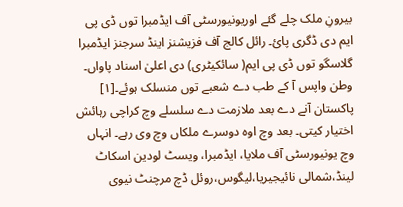بیرونِ ملک چلے گئے اوریونیورسٹی آف ایڈمبرا توں ڈی پی ایم دی ڈگری پائ۔ رائل کالج آف فزیشنز اینڈ سرجنز ایڈمبرا گلاسگو توں ڈی پی ایم( سائکیٹری) دی اعلیٰ اسناد پاواں۔ وطن واپس آ کے طب دے شعبے توں منسلک ہوئے۔[۱] پاکستان آنے دے بعد ملازمت دے سلسلے وچ کراچی رہائش اختیار کيتی۔ بعد وچ اوہ دوسرے ملکاں وچ وی رہے۔ انہاں وچ یونیورسٹی آف ملایا، ایڈمبرا، ویسٹ لودین اسکاٹ لینڈ،شمالی نائیجیریا،لیگوس،روئل ڈچ مرچنٹ نیوی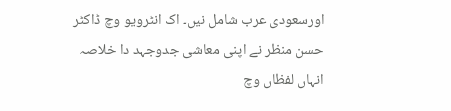اورسعودی عرب شامل نيں۔ اک انٹرویو وچ ڈاکٹر حسن منظر نے اپنی معاشی جدوجہد دا خلاصہ انہاں لفظاں وچ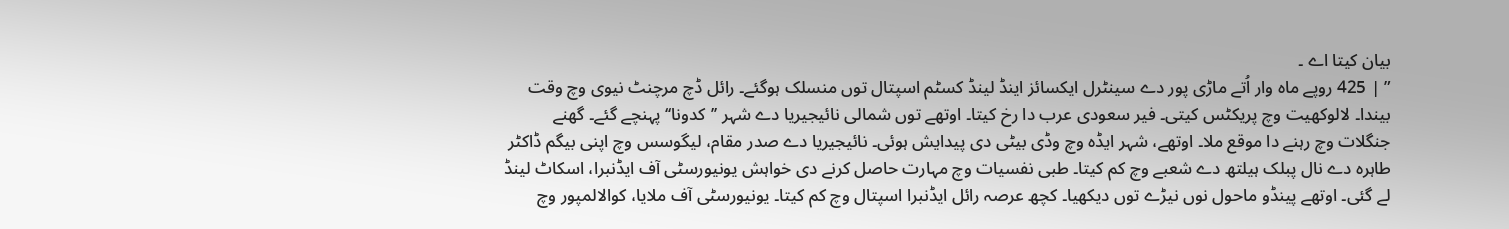بیان کيتا اے ۔
” | 425 روپے ماہ وار اُتے ماڑی پور دے سینٹرل ایکسائز اینڈ لینڈ کسٹم اسپتال توں منسلک ہوگئے۔ رائل ڈچ مرچنٹ نیوی وچ وقت بیندا۔ لالوکھیت وچ پریکٹس کیتی۔ فیر سعودی عرب دا رخ کيتا۔ اوتھے توں شمالی نائیجیریا دے شہر ’’کدونا‘‘ پہنچے گئے۔ گھنے جنگلات وچ رہنے دا موقع ملا۔ اوتھے، شہر ایڈہ وچ وڈی بیٹی دی پیدایش ہوئی۔ نائیجیریا دے صدر مقام، لیگوسس وچ اپنی بیگم ڈاکٹر طاہرہ دے نال پبلک ہیلتھ دے شعبے وچ کم کيتا۔ طبی نفسیات وچ مہارت حاصل کرنے دی خواہش یونیورسٹی آف ایڈنبرا، اسکاٹ لینڈ لے گئی۔ اوتھے پینڈو ماحول نوں نیڑے توں دیکھیا۔ کچھ عرصہ رائل ایڈنبرا اسپتال وچ کم کيتا۔ یونیورسٹی آف ملایا، کوالالمپور وچ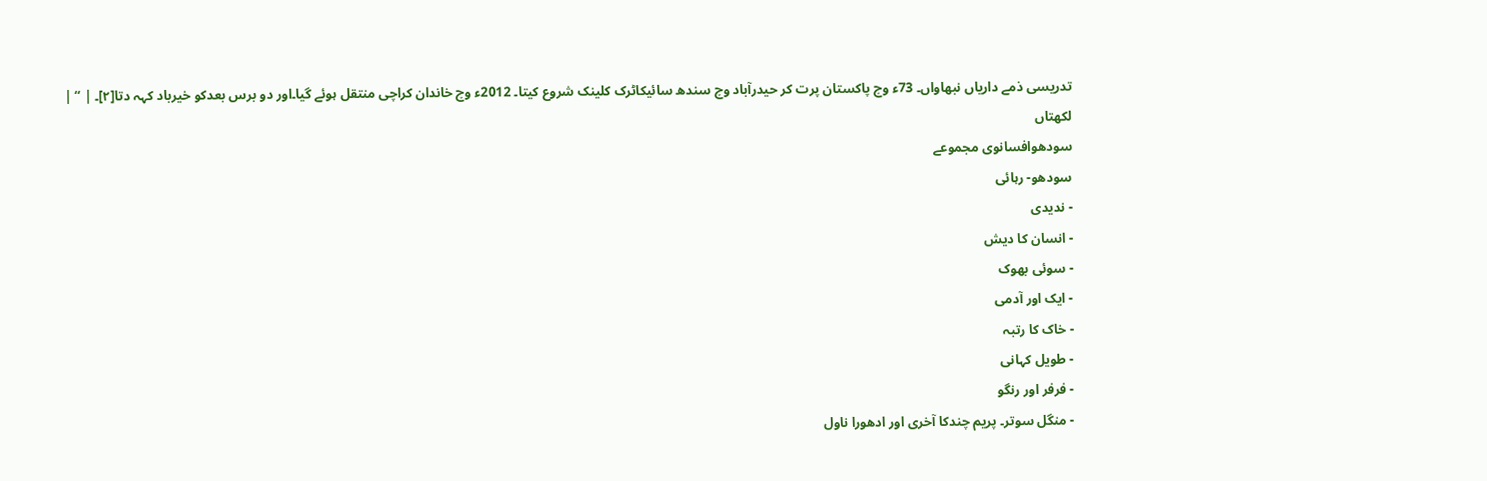تدریسی ذمے داریاں نبھاواں۔ 73ء وچ پاکستان پرت کر حیدرآباد وچ سندھ سائیکاٹرک کلینک شروع کيتا۔ 2012ء وچ خاندان کراچی منتقل ہوئے گیا۔اور دو برس بعدکو خیرباد کہہ دتا[۲]۔ | “ |
لکھتاں
سودھوافسانوی مجموعے
سودھو- رہائی
- ندیدی
- انسان کا دیش
- سوئی بھوک
- ایک اور آدمی
- خاک کا رتبہ
- طویل کہانی
- فرفر اور رنگو
- منگل سوتر۔ پریم چندکا آخری اور ادھورا ناول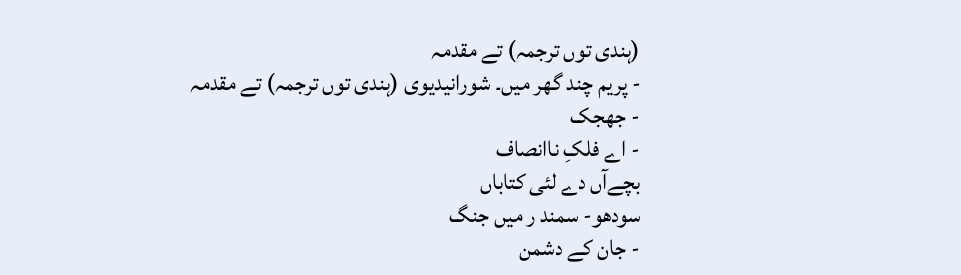(ہندی توں ترجمہ) تے مقدمہ
- پریم چند گھر میں۔ شورانیدیوی (ہندی توں ترجمہ) تے مقدمہ
- جھجک
- اے فلکِ ناانصاف
بچےآں دے لئی کتاباں
سودھو- سمند ر میں جنگ
- جان کے دشمن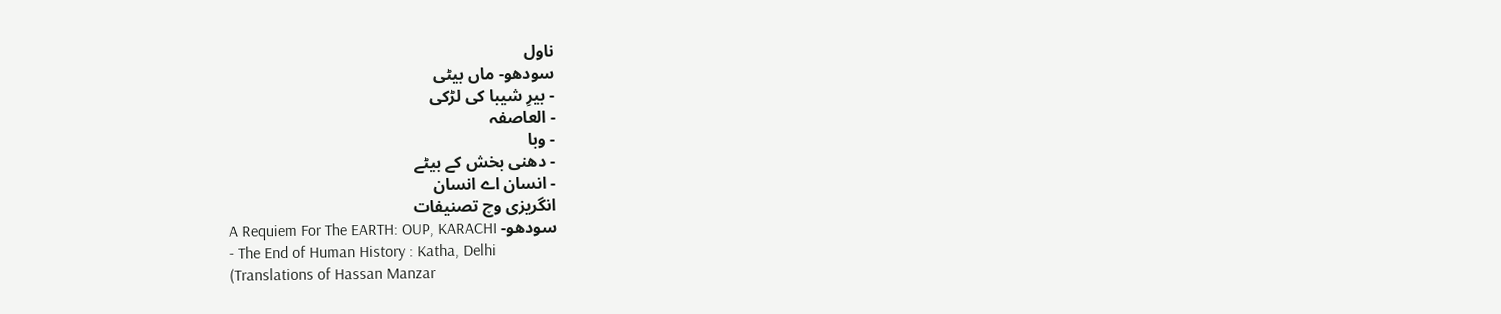ناول
سودھو- ماں بیٹی
- بیرِ شیبا کی لڑکی
- العاصفہ
- وبا
- دھنی بخش کے بیٹے
- انسان اے انسان
انگریزی وچ تصنیفات
سودھو- A Requiem For The EARTH: OUP, KARACHI
- The End of Human History : Katha, Delhi
(Translations of Hassan Manzar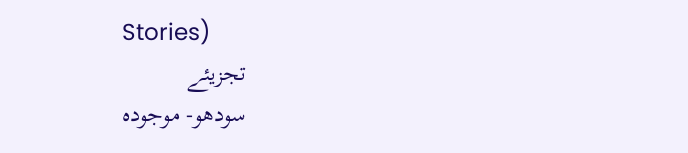Stories)
تجزیئے
سودھو- موجودہ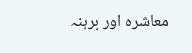معاشرہ اور برہنہ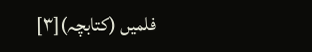فلمیں (کتابچہ)[۳]